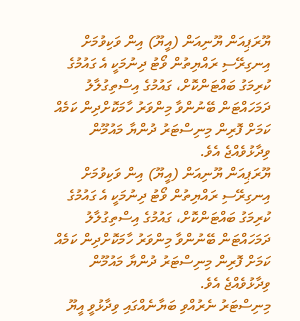ޔޫރަޕިއަން ޔޫނިއަން (އީޔޫ) އިން ވަކިވުމަށް އިނގިރޭސި ރައްޔިތުން ވޯޓު ދިނުމަކީ އެ ގައުމުގެ ކުރިމަގު ބައްޓަންކޮށް، ގައުމުގެ އިސްތިގުލާލު ދަމަހައްޓަން ބޭނުންވާ މިންވަރު ހާމަކޮށްދިން ކަމެއް ކަމަށް ފޮރިން މިނިސްޓަރު ދުންޔާ މައުމޫން ވިދާޅުވެއްޖެ އެވެ.
ޔޫރަޕިއަން ޔޫނިއަން (އީޔޫ) އިން ވަކިވުމަށް އިނގިރޭސި ރައްޔިތުން ވޯޓު ދިނުމަކީ އެ ގައުމުގެ ކުރިމަގު ބައްޓަންކޮށް، ގައުމުގެ އިސްތިގުލާލު ދަމަހައްޓަން ބޭނުންވާ މިންވަރު ހާމަކޮށްދިން ކަމެއް ކަމަށް ފޮރިން މިނިސްޓަރު ދުންޔާ މައުމޫން ވިދާޅުވެއްޖެ އެވެ.
މިނިސްޓަރު ނެރުއްވި ބަޔާނެއްގައި ވިދާޅުވީ އީޔޫ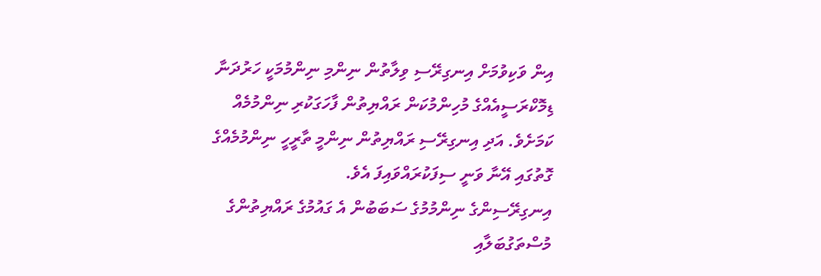އިން ވަކިވުމަށް އިނގިރޭސި ވިލާތުން ނިންމި ނިންމުމަކީ ހަރުދަނާ ޑިމޮކްރަސީއެއްގެ މުހިންމުކަން ރައްޔިތުން ފާހަގަކުރި ނިންމުމެއް ކަމަށެވެ. އަދި އިނގިރޭސި ރައްޔިތުން ނިންމީ ތާރީހީ ނިންމުމެއްގެ ގޮތުގައި އޭނާ ވަނީ ސިފަކުރައްވައިފަ އެވެ.
އިނގިރޭސިންގެ ނިންމުމުގެ ސަބަބުން އެ ގައުމުގެ ރައްޔިތުންގެ މުސްތަގުބަލާއި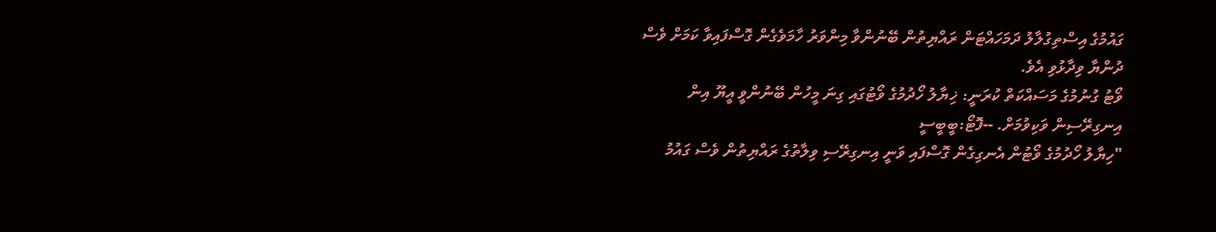ގައުމުގެ އިސްތިގުލާލު ދަމަހައްޓަން ރައްޔިތުން ބޭނުންވާ މިންވަރު ހާމަވެގެން ގޮސްފައިވާ ކަމަށް ވެސް ދުންޔާ ވިދާޅުވި އެވެ.
ވޯޓު ގުނުމުގެ މަސައްކަތް ކުރަނީ: ޚިޔާލު ހޯދުމުގެ ވޯޓުގައި ގިނަ މީހުން ބޭނުންވީ އީޔޫ އިން އިނގިރޭސިން ވަކިވުމަށް. --ފޮޓޯ:ބީބީސީ
"ހިޔާލު ހޯދުމުގެ ވޯޓުން އެނގިގެން ގޮސްފައި ވަނީ އިނގިރޭސި ވިލާތުގެ ރައްޔިތުން ވެސް ގައުމު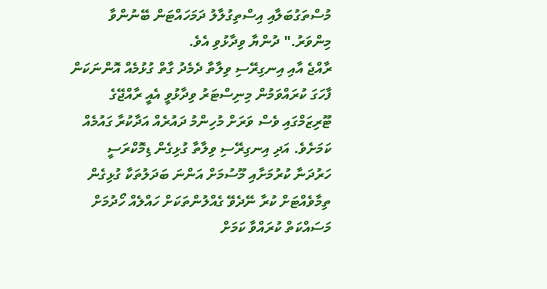މުސްތަގުބަލާއި އިސްތިގުލާލު ދަމަހައްޓަން ބޭނުންވާ މިންވަރު." ދުންޔާ ވިދާޅުވި އެވެ.
ރާއްޖެ އާއި އިނގިރޭސި ވިލާތާ ދެމެދު ގާތް ގުޅުމެއް އޮންނަކަން ފާހަގަ ކުރައްވަމުން މިނިސްޓަރު ވިދާޅުވީ އެއީ ރާއްޖޭގެ ޓޫރިޒަމްގައި ވެސް ވަރަށް މުހިންމު ދައުރެއް އަދާކުރާ ގައުމެއް ކަމަށެވެ. އަދި އިނގިރޭސި ވިލާތާ ގުޅިގެން ޑިމޮކްރަސީ ހަރުދަނާ ކުރުމަށާއި މޫސުމަށް އަންނަ ބަދަލުތަކާ ގުޅިގެން ތިމާވެއްޓަށް ކުރާ ނޭދެވޭ ގެއްލުންތަކަށް ހައްލެއް ހޯދުމަށް މަސައްކަތް ކުރައްވާ ކަމަށް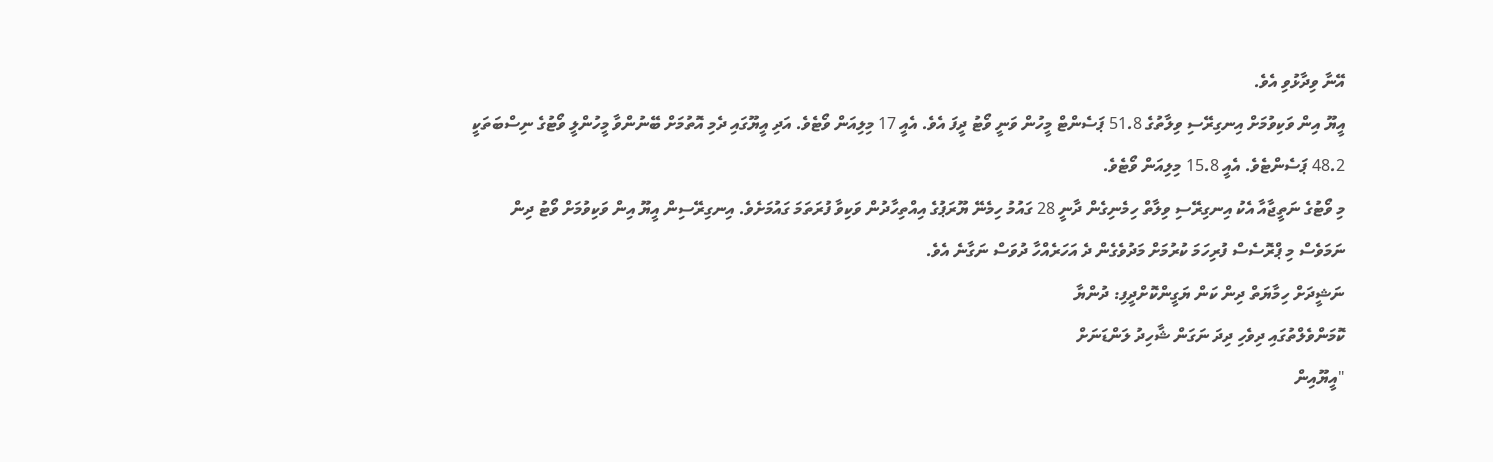އޭނާ ވިދާޅުވި އެވެ.
އީޔޫ އިން ވަކިވުމަށް އިނގިރޭސި ވިލާތުގެ 51.8 ޕަސެންޓް މީހުން ވަނީ ވޯޓު ދީފަ އެވެ. އެއީ 17 މިލިއަން ވޯޓެވެ. އަދި އީޔޫގައި ދެމި އޮތުމަށް ބޭނުންވާ މީހުންލީ ވޯޓުގެ ނިސްބަތަކީ 48.2 ޕަސެންޓެވެ. އެއީ 15.8 މިލިއަން ވޯޓެވެ.
މި ވޯޓުގެ ނަތީޖާއާ އެކު އިނގިރޭސި ވިލާތް ހިމެނިގެން ދާނީ 28 ގައުމު ހިމެނޭ ޔޫރަޕުގެ އިއްތިހާދުން ވަކިވާ ފުރަތަމަ ގައުމަށެވެ. އިނގިރޭސިން އީޔޫ އިން ވަކިވުމަށް ވޯޓު ދިން ނަމަވެސް މި ޕްރޮސެސް ފުރިހަމަ ކުރުމަށް މަދުވެގެން ދެ އަހަރެއްހާ ދުވަސް ނަގާނެ އެވެ.
ނަޝީދަށް ހިމާޔަތް ދިން ކަން ޔަގީންކޮށްދީފި: ދުންޔާ
ކޮމަންވެލްތުގައި ދިވެހި ދިދަ ނަގަން ޝާހިދު ލަންޑަނަށް
"އީޔޫއިން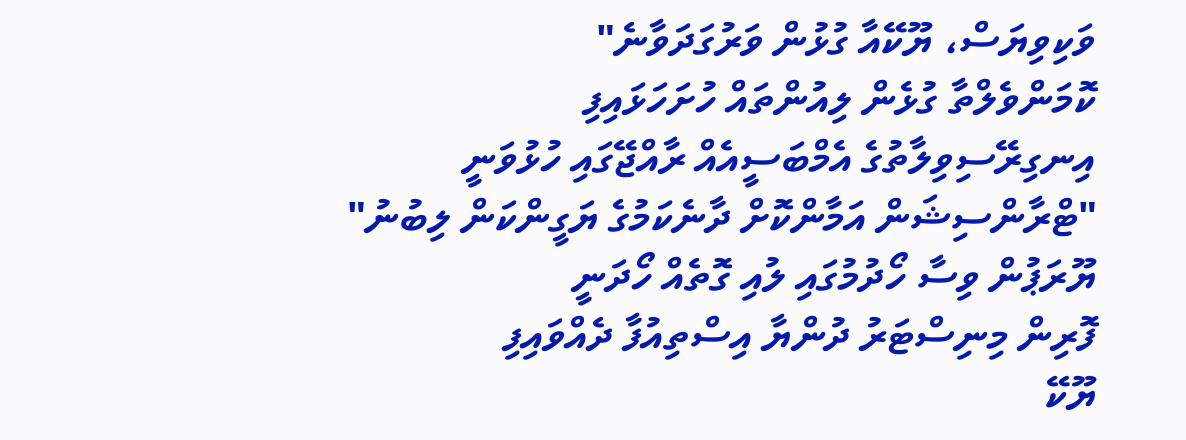ވަކިވިޔަސް، ޔޫކޭއާ ގުޅުން ވަރުގަދަވާނެ"
ކޮމަންވެލްތާ ގުޅެން ލިއުންތައް ހުށަހަޅައިފި
އިނގިރޭސިވިލާތުގެ އެމްބަސީއެއް ރާއްޖޭގައި ހުޅުވަނީ
"ޓްރާންސިޝަން އަމާންކޮށް ދާނެކަމުގެ ޔަގީންކަން ލިބުނު"
ޔޫރަޕުން ވިސާ ހޯދުމުގައި ލުއި ގޮތެއް ހޯދަނީ
ފޮރިން މިނިސްޓަރު ދުންޔާ އިސްތިއުފާ ދެއްވައިފި
ޔޫކޭ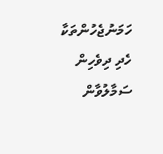ހަމަނުޖެހުންތަކާ ހެދި ދިވެހިން ސަމާލުވާން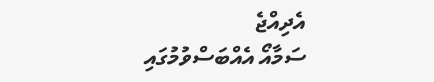އެދިއްޖެ
ސަމާއޯ އެއްބަސްވުމުގައި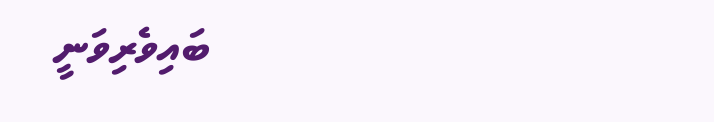ބައިވެރިވަނީ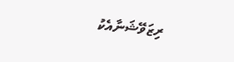ރިޒަވޭޝަނާއެކު